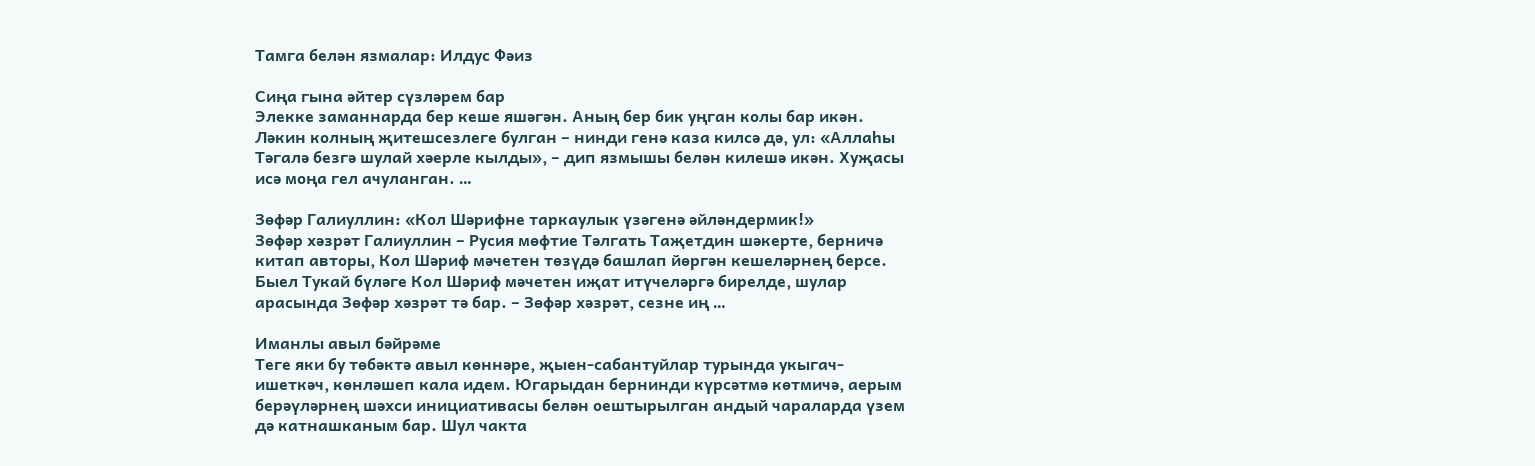Тамга белән язмалар: Илдус Фәиз

Сиңа гына әйтер сүзләрем бар
Элекке заманнарда бер кеше яшәгән. Аның бер бик уңган колы бар икән. Ләкин колның җитешсезлеге булган – нинди генә каза килсә дә, ул: «Аллаһы Тәгалә безгә шулай хәерле кылды», – дип язмышы белән килешә икән. Хуҗасы исә моңа гел ачуланган. …

Зөфәр Галиуллин: «Кол Шәрифне таркаулык үзәгенә әйләндермик!»
Зөфәр хәзрәт Галиуллин – Русия мөфтие Тәлгать Таҗетдин шәкерте, берничә китап авторы, Кол Шәриф мәчетен төзүдә башлап йөргән кешеләрнең берсе. Быел Тукай бүләге Кол Шәриф мәчетен иҗат итүчеләргә бирелде, шулар арасында Зөфәр хәзрәт тә бар. – Зөфәр хәзрәт, сезне иң …

Иманлы авыл бәйрәме
Теге яки бу төбәктә авыл көннәре, җыен-сабантуйлар турында укыгач-ишеткәч, көнләшеп кала идем. Югарыдан бернинди күрсәтмә көтмичә, аерым берәүләрнең шәхси инициативасы белән оештырылган андый чараларда үзем дә катнашканым бар. Шул чакта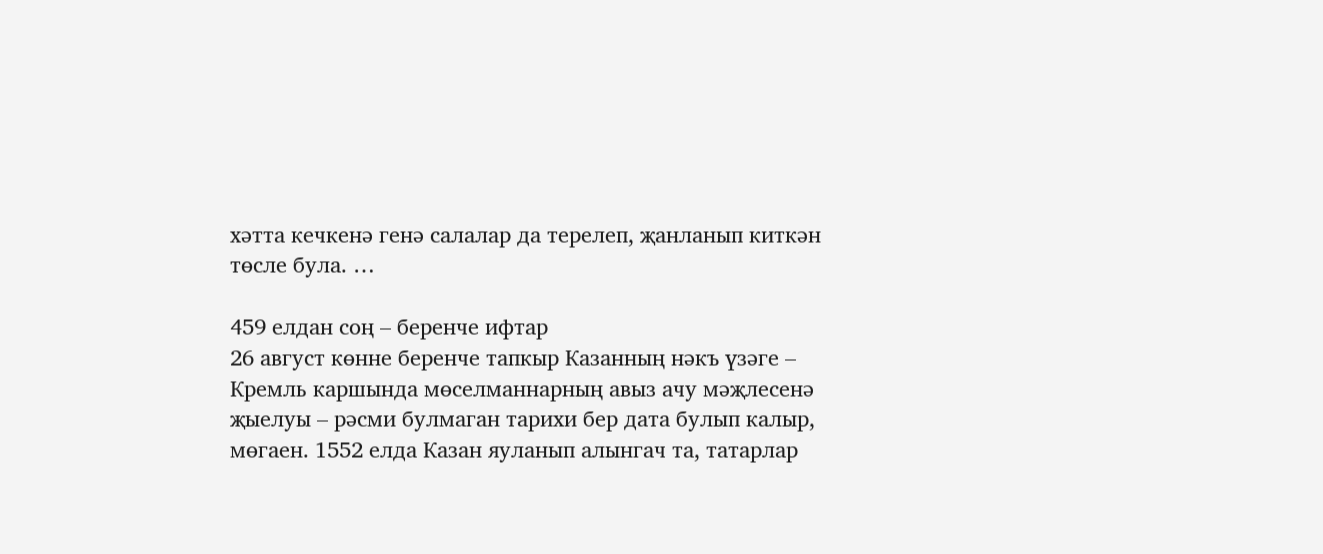хәтта кечкенә генә салалар да терелеп, җанланып киткән төсле була. …

459 елдан соң – беренче ифтар
26 август көнне беренче тапкыр Казанның нәкъ үзәге – Кремль каршында мөселманнарның авыз ачу мәҗлесенә җыелуы – рәсми булмаган тарихи бер дата булып калыр, мөгаен. 1552 елда Казан яуланып алынгач та, татарлар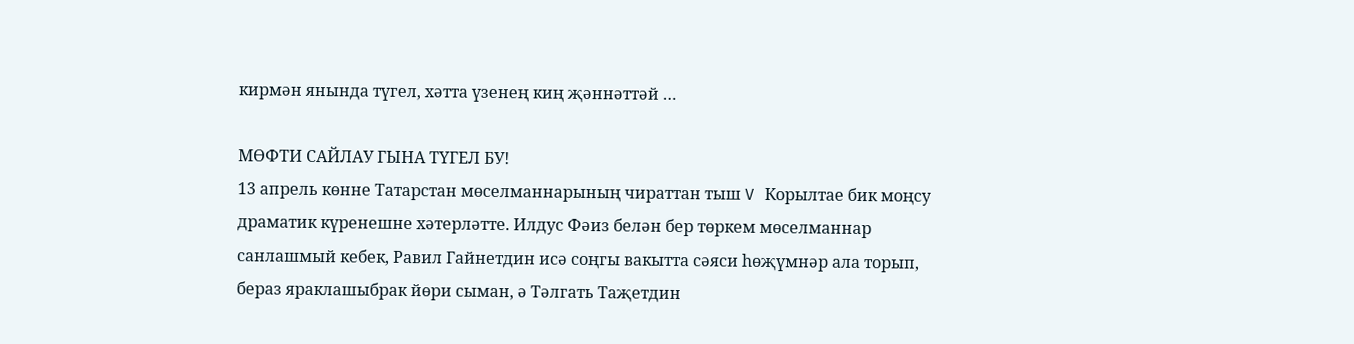кирмән янында түгел, хәтта үзенең киң җәннәттәй …

МӨФТИ САЙЛАУ ГЫНА ТҮГЕЛ БУ!
13 апрель көнне Татарстан мөселманнарының чираттан тыш V Корылтае бик моңсу драматик күренешне хәтерләтте. Илдус Фәиз белән бер төркем мөселманнар санлашмый кебек, Равил Гайнетдин исә соңгы вакытта сәяси һөҗүмнәр ала торып, бераз яраклашыбрак йөри сыман, ә Тәлгать Таҗетдин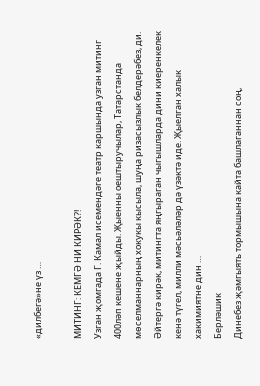«дилбегә»не үз …

МИТИНГ: КЕМГӘ НИ КИРӘК?!
Узган җомгада Г. Камал исемендәге театр каршында узган митинг 400ләп кешене җыйды. Җыенны оештыручылар, Татарстанда мөселманнарның хокукы кысыла, шуңа ризасызлык белдерәбез, ди. Әйтергә кирәк, митингта яңгыраган чыгышларда дини киеренкелек кенә түгел, милли мәсьәләләр дә үзәктә иде. Җыелган халык хакимиятне дин …
Берләшик
Динебез җәмгыять тормышына кайта башлаганнан соң,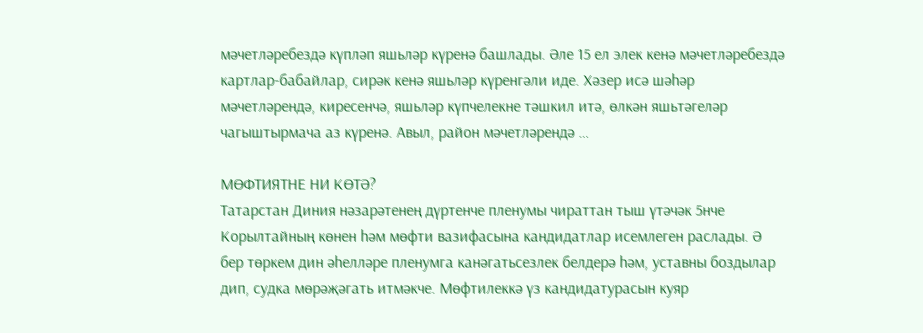мәчетләребездә күпләп яшьләр күренә башлады. Әле 15 ел элек кенә мәчетләребездә картлар-бабайлар, сирәк кенә яшьләр күренгәли иде. Хәзер исә шәһәр мәчетләрендә, киресенчә, яшьләр күпчелекне тәшкил итә, өлкән яшьтәгеләр чагыштырмача аз күренә. Авыл, район мәчетләрендә …

МӨФТИЯТНЕ НИ КӨТӘ?
Татарстан Диния нәзарәтенең дүртенче пленумы чираттан тыш үтәчәк 5нче Корылтайның көнен һәм мөфти вазифасына кандидатлар исемлеген раслады. Ә бер төркем дин әһелләре пленумга канәгатьсезлек белдерә һәм, уставны боздылар дип, судка мөрәҗәгать итмәкче. Мөфтилеккә үз кандидатурасын куяр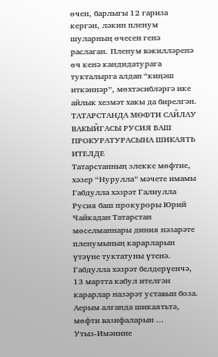өчен, барлыгы 12 гариза кергән, ләкин пленум шуларның өчесен генә раслаган. Пленум вәкилләренә өч кенә кандидатурага тукталырга алдан “киңәш иткәннәр”, мөхтәсибләргә ике айлык хезмәт хакы да бирелгән.
ТАТАРСТАНДА МӨФТИ САЙЛАУ ВАКЫЙГАСЫ РУСИЯ БАШ ПРОКУРАТУРАСЫНА ШИКАЯТЬ ИТЕЛДЕ
Татарстанның элекке мөфтие, хәзер “Нурулла” мәчете имамы Габдулла хәзрәт Галиулла Русия баш прокуроры Юрий Чайкадан Татарстан мөселманнары диния нәзарәте пленумының карарларын үтәүне туктатуны үтенә. Габдулла хәзрәт белдерүенчә, 13 мартта кабул ителгән карарлар назәрәт уставын боза. Аерым алганда шикаятьтә, мөфти вазифаларын …
Утыз-Имәнине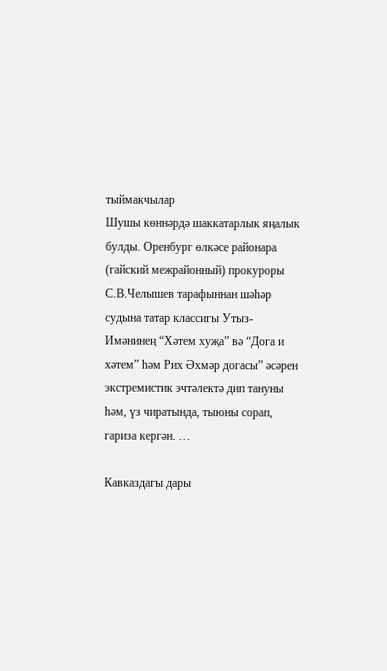тыймакчылар
Шушы көннәрдә шаккатарлык яңалык булды. Оренбург өлкәсе районара (гайский межрайонный) прокуроры С.В.Челышев тарафыннан шәһәр судына татар классигы Утыз-Имәнинең “Хәтем хуҗа” вә “Дога и хәтем” һәм Рих Әхмәр догасы” әсәрен экстремистик эчтәлектә дип тануны һәм, үз чиратында, тыюны сорап, гариза кергән. …

Кавказдагы дары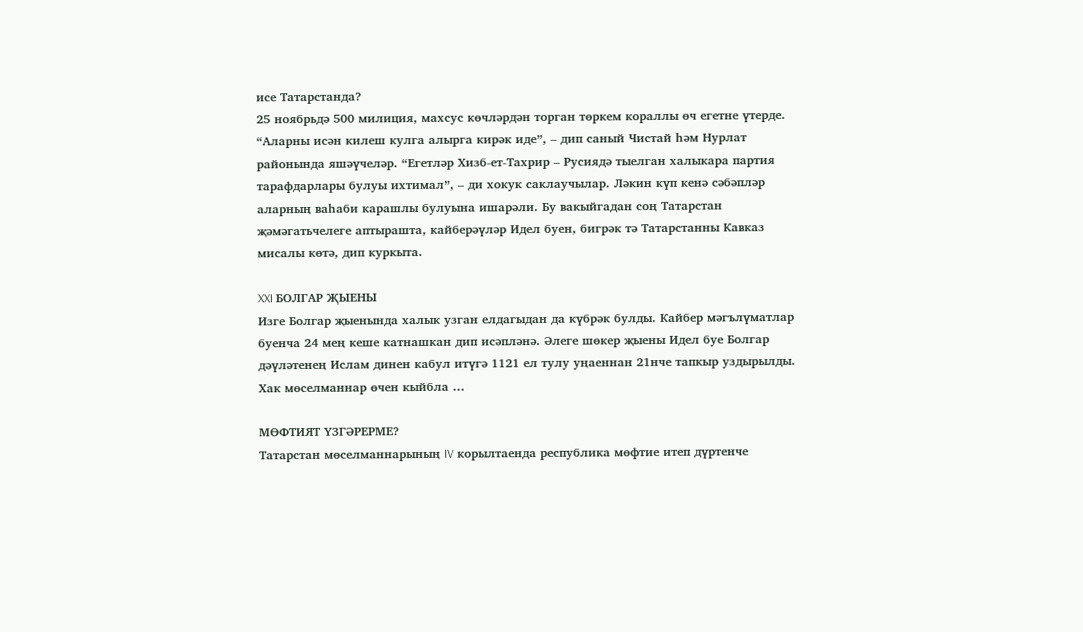исе Татарстанда?
25 ноябрьдә 500 милиция, махсус көчләрдән торган төркем кораллы өч егетне үтерде. “Аларны исән килеш кулга алырга кирәк иде”, – дип саный Чистай һәм Нурлат районында яшәүчеләр. “Егетләр Хизб-ет-Тахрир – Русиядә тыелган халыкара партия тарафдарлары булуы ихтимал”, – ди хокук саклаучылар. Ләкин күп кенә сәбәпләр аларның ваһаби карашлы булуына ишарәли. Бу вакыйгадан соң Татарстан җәмәгатьчелеге аптырашта, кайберәүләр Идел буен, бигрәк тә Татарстанны Кавказ мисалы көтә, дип куркыта.

XXI БОЛГАР ҖЫЕНЫ
Изге Болгар җыенында халык узган елдагыдан да күбрәк булды. Кайбер мәгълүматлар буенча 24 мең кеше катнашкан дип исәпләнә. Әлеге шөкер җыены Идел буе Болгар дәүләтенең Ислам динен кабул итүгә 1121 ел тулу уңаеннан 21нче тапкыр уздырылды. Хак мөселманнар өчен кыйбла …

МӨФТИЯТ ҮЗГӘРЕРМЕ?
Татарстан мөселманнарының IV корылтаенда республика мөфтие итеп дүртенче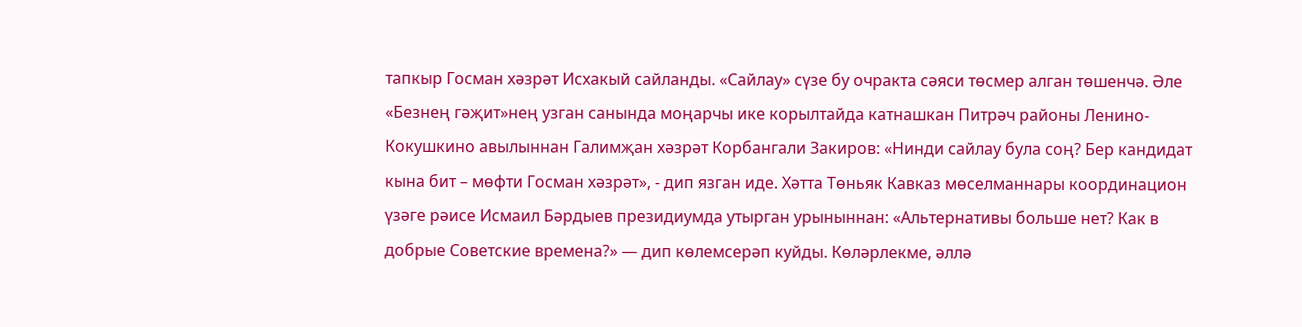тапкыр Госман хәзрәт Исхакый сайланды. «Сайлау» сүзе бу очракта сәяси төсмер алган төшенчә. Әле «Безнең гәҗит»нең узган санында моңарчы ике корылтайда катнашкан Питрәч районы Ленино-Кокушкино авылыннан Галимҗан хәзрәт Корбангали Закиров: «Нинди сайлау була соң? Бер кандидат кына бит – мөфти Госман хәзрәт», - дип язган иде. Хәтта Төньяк Кавказ мөселманнары координацион үзәге рәисе Исмаил Бәрдыев президиумда утырган урыныннан: «Альтернативы больше нет? Как в добрые Советские времена?» — дип көлемсерәп куйды. Көләрлекме, әллә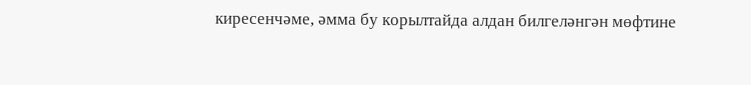киресенчәме, әмма бу корылтайда алдан билгеләнгән мөфтине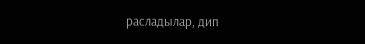расладылар, дип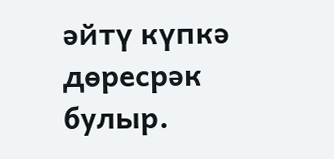әйтү күпкә дөресрәк булыр.